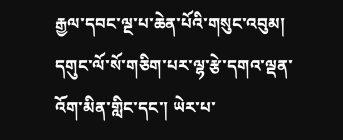རྒྱལ་དབང་ལྔ་པ་ཆེན་པོའི་གསུང་འབུམ།
དགུང་ལོ་སོ་གཅིག་པར་ལྷ་རྩེ་དགའ་ལྡན་འོག་མིན་གླིང་དང་། ཡེར་པ་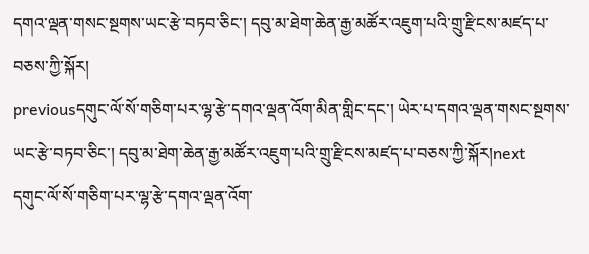དགའ་ལྡན་གསང་སྔགས་ཡང་རྩེ་བཏབ་ཅིང་། དབུ་མ་ཐེག་ཆེན་རྒྱ་མཚོར་འཇུག་པའི་གྲུ་རྫིངས་མཛད་པ་བཅས་ཀྱི་སྐོར།
previousདགུང་ལོ་སོ་གཅིག་པར་ལྷ་རྩེ་དགའ་ལྡན་འོག་མིན་གླིང་དང་། ཡེར་པ་དགའ་ལྡན་གསང་སྔགས་ཡང་རྩེ་བཏབ་ཅིང་། དབུ་མ་ཐེག་ཆེན་རྒྱ་མཚོར་འཇུག་པའི་གྲུ་རྫིངས་མཛད་པ་བཅས་ཀྱི་སྐོར།next
དགུང་ལོ་སོ་གཅིག་པར་ལྷ་རྩེ་དགའ་ལྡན་འོག་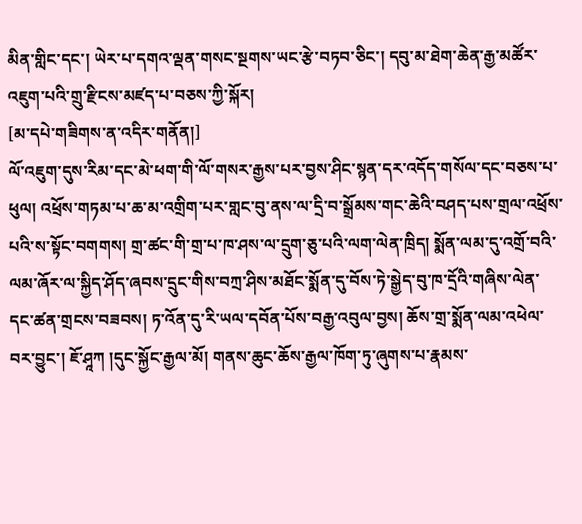མིན་གླིང་དང་། ཡེར་པ་དགའ་ལྡན་གསང་སྔགས་ཡང་རྩེ་བཏབ་ཅིང་། དབུ་མ་ཐེག་ཆེན་རྒྱ་མཚོར་འཇུག་པའི་གྲུ་རྫིངས་མཛད་པ་བཅས་ཀྱི་སྐོར།
[མ་དཔེ་གཟིགས་ན་འདིར་གནོན།]
ལོ་འཇུག་དུས་རིམ་དང་མེ་ཕག་གི་ལོ་གསར་རྒྱས་པར་བྱས་ཤིང་སྙན་དར་འདོད་གསོལ་དང་བཅས་པ་ཕུལ། འཕྲོས་གཏམ་པ་ཆ་མ་འགྲིག་པར་གླང་བུ་ནས་ལ་དྲི་བ་སྒྲོམས་གང་ཆེའི་བཤད་པས་གྲལ་འཕྲོས་པའི་ས་སྟོང་བགགས། གྲ་ཚང་གི་གྲ་པ་ཁ་ཤས་ལ་དྲུག་ཅུ་པའི་ལག་ལེན་ཁྲིད། སྨོན་ལམ་དུ་འགྲོ་བའི་ལམ་ཞོར་ལ་སྐྱིད་ཤོད་ཞབས་དྲུང་གིས་བཀྲ་ཤིས་མཐོང་སྨོན་དུ་བོས་ཏེ་སྒྱེད་བུ་ཁ་དྲོའི་གཞིས་ལེན་དང་ཚན་གྲངས་བཟབས། ཏ་འོན་དུ་རི་ཡལ་དབོན་པོས་བརྒྱ་འབུལ་བྱས། ཆོས་གྲ་སྨོན་ལམ་འཕེལ་བར་བྱུང་། ཇོ་ཤཱཀ །དུང་སྐྱོང་རྒྱལ་མོ། གནས་ཆུང་ཆོས་རྒྱལ་ཁོག་ཏུ་ཞུགས་པ་རྣམས་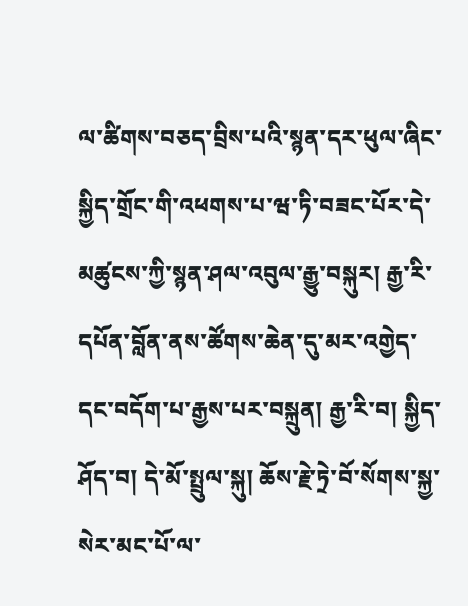ལ་ཚིགས་བཅད་བྲིས་པའི་སྙན་དར་ཕུལ་ཞིང་སྐྱིད་གྲོང་གི་འཕགས་པ་ཝ་ཏི་བཟང་པོར་དེ་མཚུངས་ཀྱི་སྙན་ཤལ་འབུལ་རྒྱུ་བསྐུར། རྒྱ་རི་དཔོན་བློན་ནས་ཚོགས་ཆེན་དུ་མར་འགྱེད་དང་བདོག་པ་རྒྱས་པར་བསྐྲུན། རྒྱ་རི་བ། སྐྱིད་ཤོད་བ། དེ་མོ་སྤྲུལ་སྐུ། ཆོས་རྗེ་ཏྲེ་བོ་སོགས་སྐྱ་སེར་མང་པོ་ལ་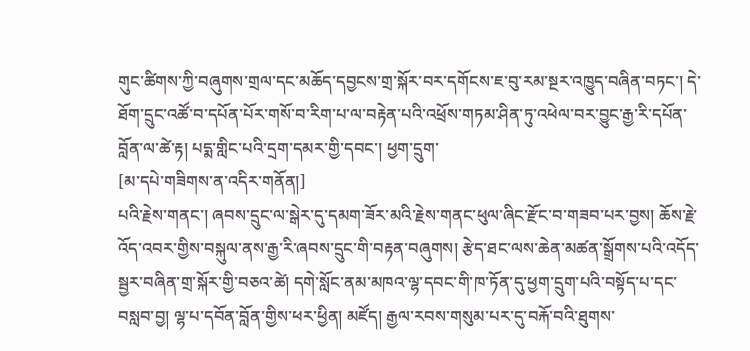གུང་ཚིགས་ཀྱི་བཞུགས་གྲལ་དང་མཆོད་དབྱངས་གྲ་སྐོར་བར་དགོངས་ཇ་བུ་རམ་སྔར་འཁྱུད་བཞིན་བཏང་། དེ་ཐོག་དྲུང་འཚོ་བ་དཔོན་པོར་གསོ་བ་རིག་པ་ལ་བརྟེན་པའི་འཕྲོས་གཏམ་ཤིན་ཏུ་འཕེལ་བར་བྱུང་རྒྱ་རི་དཔོན་བློན་ལ་ཚེ་རྟ། པདྨ་གླིང་པའི་དྲག་དམར་གྱི་དབང་། ཕྱག་དྲུག་
[མ་དཔེ་གཟིགས་ན་འདིར་གནོན།]
པའི་རྗེས་གནང་། ཞབས་དྲུང་ལ་སྒེར་དུ་དམག་ཟོར་མའི་རྗེས་གནང་ཕུལ་ཞིང་རྫོང་བ་གཟབ་པར་བྱས། ཆོས་རྗེ་འོད་འབར་གྱིས་བསྐུལ་ནས་རྒྱ་རི་ཞབས་དྲུང་གི་བརྟན་བཞུགས། རྩེད་ཐང་ལས་ཆེན་མཚན་སྒྲོགས་པའི་འདོད་སྦྱར་བཞིན་གྲ་སྐོར་གྱི་བཅའ་ཚེ། དགེ་སློང་ནམ་མཁའ་ལྷ་དབང་གི་ཁ་ཏོན་དུ་ཕྱག་དྲུག་པའི་བསྟོད་པ་དང་བསླབ་བྱ། ལྷ་པ་དབོན་བློན་གྱིས་ཕར་ཕྱིན། མཛོད། རྒྱལ་རབས་གསུམ་པར་དུ་བརྐོ་བའི་ཐུགས་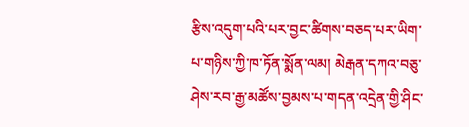རྩིས་འདུག་པའི་པར་བྱང་ཚིགས་བཅད་པར་ཡིག་པ་གཉིས་ཀྱི་ཁ་ཏོན་སྨོན་ལམ། མེརྒན་དཀའ་བཅུ་ཤེས་རབ་རྒྱ་མཚོས་བྱམས་པ་གདན་འདྲེན་གྱི་ཤིང་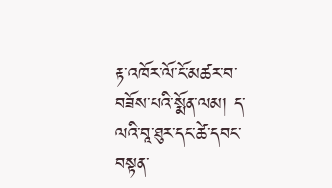རྟ་འཁོར་ལོ་ངོ་མཚར་བ་བཟོས་པའི་སྨོན་ལམ། ད་ལའི་བཱ་ཐུར་དང་ཚེ་དབང་བསྟན་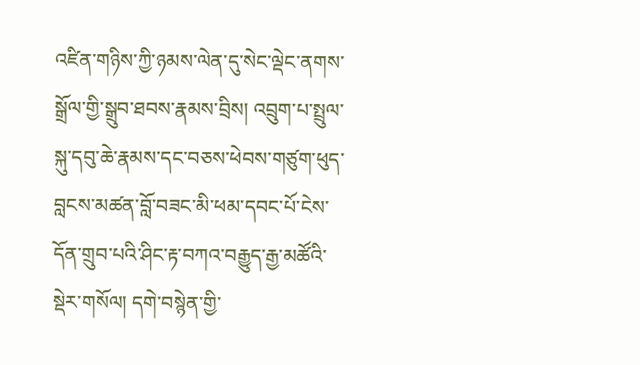འཛིན་གཉིས་ཀྱི་ཉམས་ལེན་དུ་སེང་ལྡེང་ནགས་སྒྲོལ་གྱི་སྒྲུབ་ཐབས་རྣམས་བྲིས། འབྲུག་པ་སྤྲུལ་སྐུ་དབུ་ཆེ་རྣམས་དང་བཅས་ཕེབས་གཙུག་ཕུད་བླངས་མཚན་བློ་བཟང་མི་ཕམ་དབང་པོ་ངེས་དོན་གྲུབ་པའི་ཤིང་རྟ་བཀའ་བརྒྱུད་རྒྱ་མཚོའི་སྡེར་གསོལ། དགེ་བསྙེན་གྱི་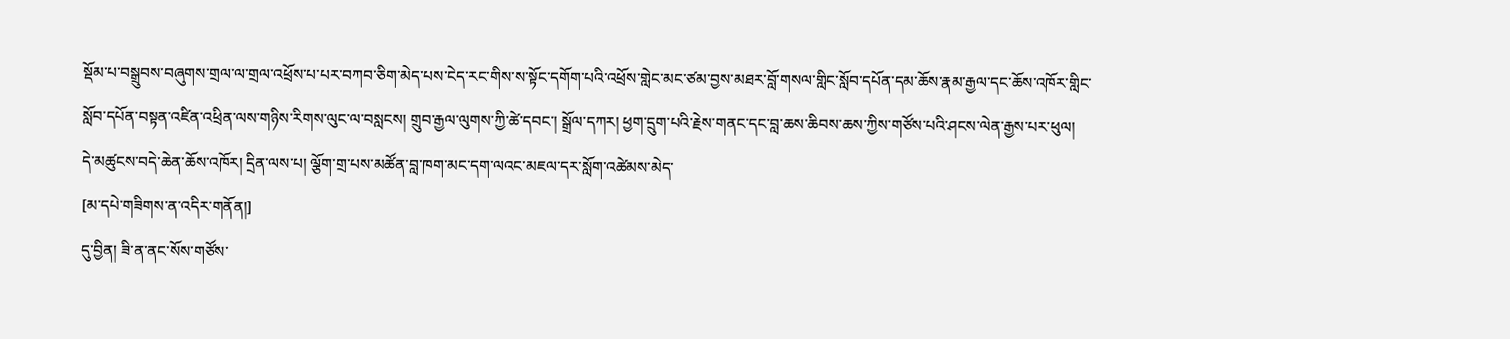སྡོམ་པ་བསྒྲུབས་བཞུགས་གྲལ་ལ་གྲལ་འཕྲོས་པ་པར་བཀབ་ཅིག་མེད་པས་ངེད་རང་གིས་ས་སྟོང་དགོག་པའི་འཕྲོས་གླེང་མང་ཙམ་བྱས་མཐར་བློ་གསལ་གླིང་སློབ་དཔོན་དམ་ཆོས་རྣམ་རྒྱལ་དང་ཆོས་འཁོར་གླིང་སློབ་དཔོན་བསྟན་འཛིན་འཕྲིན་ལས་གཉིས་རིགས་ལུང་ལ་བསླངས། གྲུབ་རྒྱལ་ལུགས་ཀྱི་ཚེ་དབང་། སྒྲོལ་དཀར། ཕྱག་དྲུག་པའི་རྗེས་གནང་དང་བླ་ཆས་ཆིབས་ཆས་ཀྱིས་གཙོས་པའི་ཤངས་ལེན་རྒྱས་པར་ཕུལ། དེ་མཚུངས་བདེ་ཆེན་ཆོས་འཁོར། དྲིན་ལས་པ། ལྕོག་གྲ་པས་མཚོན་བླ་ཁག་མང་དག་ལའང་མཇལ་དར་སློག་འཚེམས་མེད་
[མ་དཔེ་གཟིགས་ན་འདིར་གནོན།]
དུ་བྱིན། ཟི་ན་ནང་སོས་གཙོས་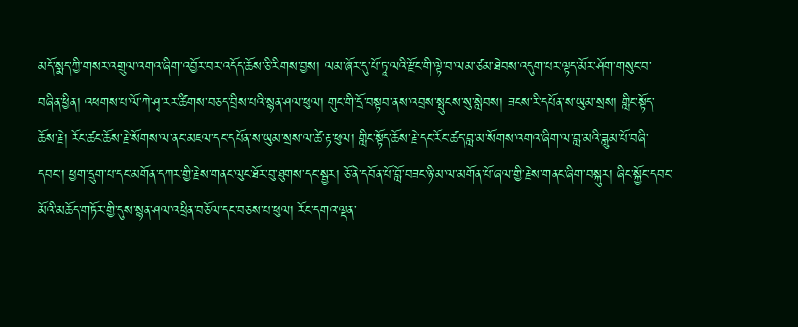མདོ་སྨད་ཀྱི་གསར་འགྲུལ་འགའ་ཞིག་འབྱོར་བར་འདོད་ཆོས་ཅི་རིགས་བྱས། ལམ་ཞོར་དུ་པོ་ཏཱ་ལའི་རྫོང་གི་ལྟེ་བ་ལམ་ཙམ་ཐེབས་འདུག་པར་ལྟད་མོར་ཤོག་གསུང་བ་བཞིན་ཕྱིན། འཕགས་པ་ལོ་ཀེ་ཤྭ་རར་ཚིགས་བཅད་བྲིས་པའི་སྙན་ཤལ་ཕུལ། གུང་གི་དྲོ་བསྟབ་ནས་འབྲས་སྤུངས་སུ་སླེབས། ཟངས་རི་དཔོན་ས་ཡུམ་སྲས། གླིང་སྟོད་ཆོས་རྗེ། རོང་ཚང་ཆོས་རྗེ་སོགས་ལ་ནང་མཇལ་དང་དཔོན་ས་ཡུམ་སྲས་ལ་ཚེ་རྟ་ཕུལ། གླིང་སྟོད་ཆོས་རྗེ་དང་རོང་ཚད་བླ་མ་སོགས་འགའ་ཞིག་ལ་བླ་མའི་ཟླུམ་པོ་བཞི་དབང་། ཕྱག་དྲུག་པ་དང་མགོན་དཀར་གྱི་རྗེས་གནང་ལུང་ཐོར་བུ་ཐུགས་དང་སྦྱར། ཅོ་ནེ་དབོན་པོ་བློ་བཟང་ཉི་མ་ལ་མགོན་པོ་ཞལ་གྱི་རྗེས་གནང་ཞིག་བསྐུར། ཞིང་སྐྱོང་དབང་མོའི་མཆོད་གཏོར་གྱི་དུས་སྙན་ཤལ་འཕྲིན་བཅོལ་དང་བཅས་པ་ཕུལ། རོང་དགའ་ལྡན་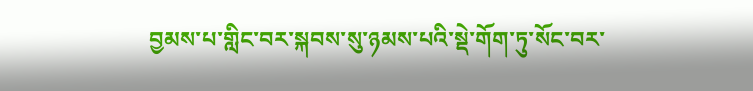བྱམས་པ་གླིང་བར་སྐབས་སུ་ཉམས་པའི་སྡེ་གོག་ཏུ་སོང་བར་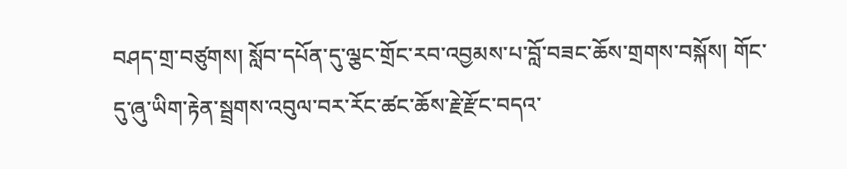བཤད་གྲ་བཙུགས། སློབ་དཔོན་དུ་ལྕང་གྲོང་རབ་འབྱམས་པ་བློ་བཟང་ཆོས་གྲགས་བསྐོས། གོང་དུ་ཞུ་ཡིག་རྟེན་སྦྲགས་འབུལ་བར་རོང་ཚང་ཆོས་རྗེ་རྫོང་བདའ་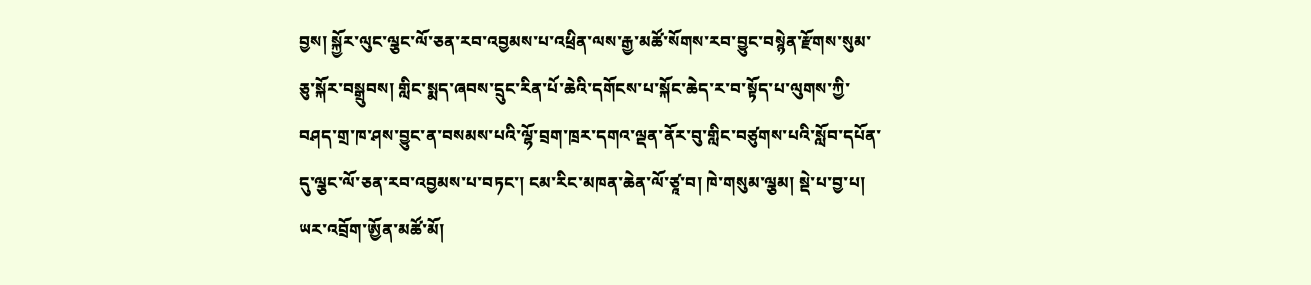བྱས། སྐྱོར་ལུང་ལྕང་ལོ་ཅན་རབ་འབྱམས་པ་འཕྲིན་ལས་རྒྱ་མཚོ་སོགས་རབ་བྱུང་བསྙེན་རྫོགས་སུམ་ཅུ་སྐོར་བསྒྲུབས། གླིང་སྨད་ཞབས་དྲུང་རིན་པོ་ཆེའི་དགོངས་པ་སྐོང་ཆེད་ར་བ་སྟོད་པ་ལུགས་ཀྱི་བཤད་གྲ་ཁ་ཤས་བྱུང་ན་བསམས་པའི་ལྷོ་བྲག་ཁྲར་དགའ་ལྡན་ནོར་བུ་གླིང་བཙུགས་པའི་སློབ་དཔོན་དུ་ལྕང་ལོ་ཅན་རབ་འབྱམས་པ་བཏང་། ངམ་རིང་མཁན་ཆེན་ལོ་ཙཱ་བ། ཁེ་གསུམ་ལྕམ། སྡེ་པ་བྱ་པ། ཡར་འབྲོག་ཨྱོན་མཚོ་མོ།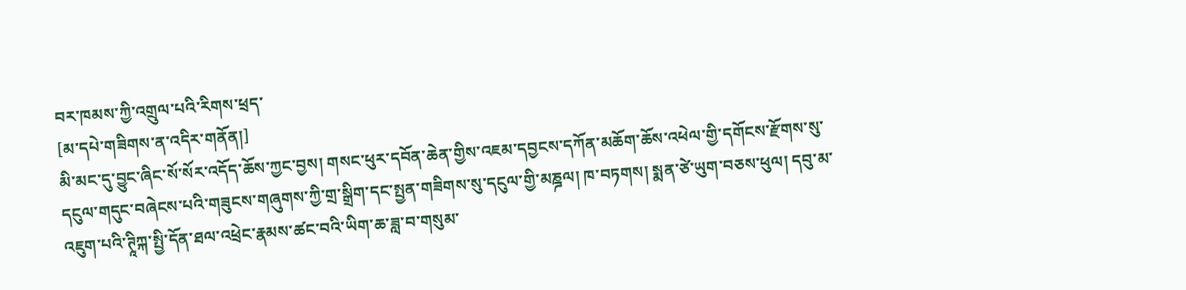བར་ཁམས་ཀྱི་འགྲུལ་པའི་རིགས་ཕྲད་
[མ་དཔེ་གཟིགས་ན་འདིར་གནོན།]
མི་མང་དུ་བྱུང་ཞིང་སོ་སོར་འདོད་ཆོས་ཀྱང་བྱས། གསང་ཕུར་དབོན་ཆེན་གྱིས་འཇམ་དབྱངས་དཀོན་མཆོག་ཆོས་འཕེལ་གྱི་དགོངས་རྫོགས་སུ་དངུལ་གདུང་བཞེངས་པའི་གཟུངས་གཞུགས་ཀྱི་གྲ་སྒྲིག་དང་སྤྱན་གཟིགས་སུ་དངུལ་གྱི་མཎྜལ། ཁ་བཏགས། སྨན་ཙེ་ཡུག་བཅས་ཕུལ། དབུ་མ་འཇུག་པའི་ཊཱིཀྐ་སྤྱི་དོན་ཐལ་འཕྲེང་རྣམས་ཚང་བའི་ཡིག་ཆ་ཟླ་བ་གསུམ་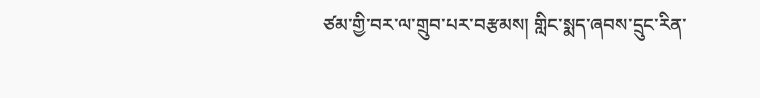ཙམ་གྱི་བར་ལ་གྲུབ་པར་བརྩམས། གླིང་སྨད་ཞབས་དྲུང་རིན་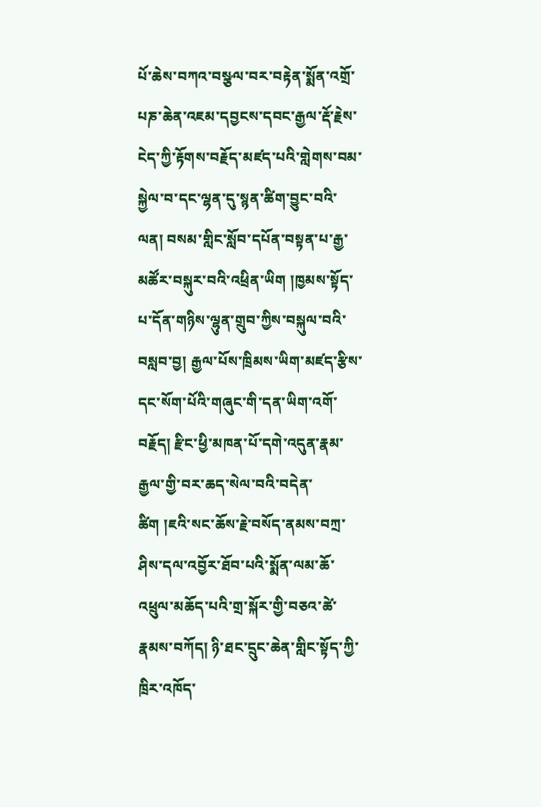པོ་ཆེས་བཀའ་བསྩལ་བར་བརྟེན་སྨོན་འགྲོ་པཎ་ཆེན་འཇམ་དབྱངས་དབང་རྒྱལ་རྡོ་རྗེས་ངེད་ཀྱི་རྟོགས་བརྗོད་མཛད་པའི་གླེགས་བམ་སྐྱེལ་བ་དང་ལྷན་དུ་སྙན་ཚིག་བྱུང་བའི་ལན། བསམ་གླིང་སློབ་དཔོན་བསྟན་པ་རྒྱ་མཚོར་བསྐུར་བའི་འཕྲིན་ཡིག །ཁྱམས་སྟོད་པ་དོན་གཉིས་ལྷུན་གྲུབ་ཀྱིས་བསྐུལ་བའི་བསླབ་བྱ། རྒྱལ་པོས་ཁྲིམས་ཡིག་མཛད་རྩིས་དང་སོག་པོའི་གཞུང་གི་དན་ཡིག་འགོ་བརྗོད། རྫིང་ཕྱི་མཁན་པོ་དགེ་འདུན་རྣམ་རྒྱལ་གྱི་བར་ཆད་སེལ་བའི་བདེན་ཚིག །ཇའི་སང་ཆོས་རྗེ་བསོད་ནམས་བཀྲ་ཤིས་དལ་འབྱོར་ཐོབ་པའི་སྨོན་ལམ་ཆོ་འཕྲུལ་མཆོད་པའི་གྲ་སྐོར་གྱི་བཅའ་ཚེ་རྣམས་བཀོད། ཉི་ཐང་དྲུང་ཆེན་གླིང་སྟོད་ཀྱི་ཁྲིར་འཁོད་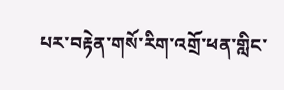པར་བརྟེན་གསོ་རིག་འགྲོ་ཕན་གླིང་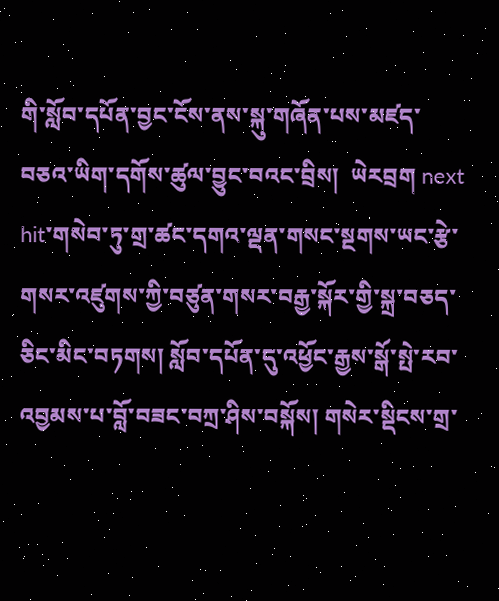གི་སློབ་དཔོན་བྱང་ངོས་ནས་སྐུ་གཞོན་པས་མཛད་བཅའ་ཡིག་དགོས་ཚུལ་བྱུང་བའང་བྲིས།  ཡེརབྲག next hit་གསེབ་ཏུ་གྲ་ཚང་དགའ་ལྡན་གསང་སྔགས་ཡང་རྩེ་གསར་འཛུགས་ཀྱི་བཙུན་གསར་བརྒྱ་སྐོར་གྱི་སྐྲ་བཅད་ཅིང་མིང་བཏགས། སློབ་དཔོན་དུ་འཕྱོང་རྒྱས་སྒོ་སྤེ་རབ་འབྱམས་པ་བློ་བཟང་བཀྲ་ཤིས་བསྐོས། གསེར་སྡིངས་གྲ་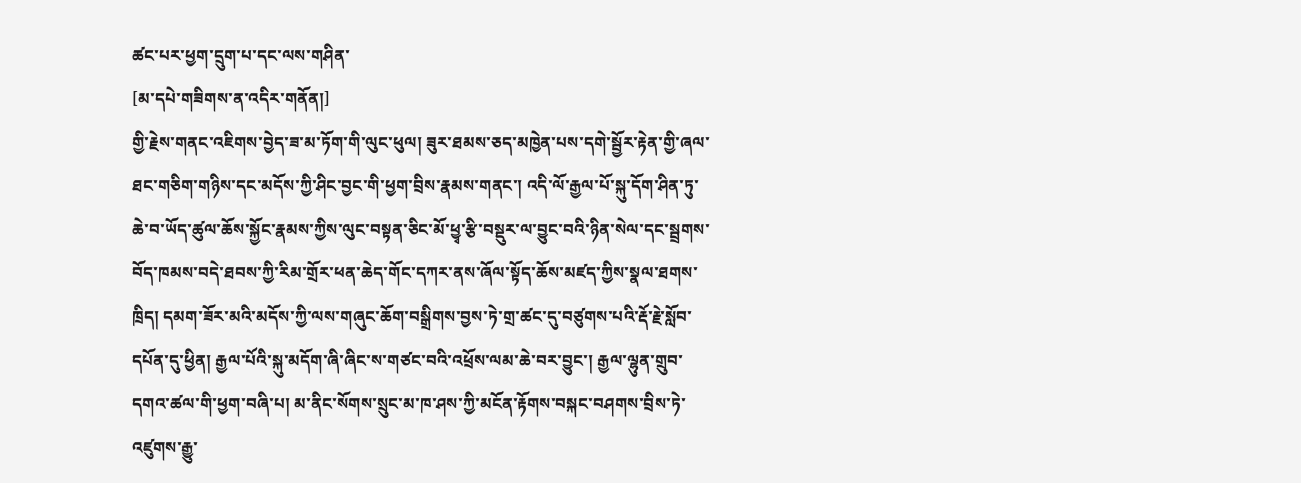ཚང་པར་ཕྱག་དྲུག་པ་དང་ལས་གཤིན་
[མ་དཔེ་གཟིགས་ན་འདིར་གནོན།]
གྱི་རྗེས་གནང་འཇིགས་བྱེད་ཟ་མ་ཏོག་གི་ལུང་ཕུལ། ཟུར་ཐམས་ཅད་མཁྱེན་པས་དགེ་སྦྱོར་རྟེན་གྱི་ཞལ་ཐང་གཅིག་གཉིས་དང་མདོས་ཀྱི་ཤིང་བྱང་གི་ཕྱག་བྲིས་རྣམས་གནང་། འདི་ལོ་རྒྱལ་པོ་སྐུ་དོག་ཤིན་ཏུ་ཆེ་བ་ཡོད་ཚུལ་ཆོས་སྐྱོང་རྣམས་ཀྱིས་ལུང་བསྟན་ཅིང་མོ་ཕྱྭ་རྩི་བསྡུར་ལ་བྱུང་བའི་ཉིན་སེལ་དང་སྦྲགས་བོད་ཁམས་བདེ་ཐབས་ཀྱི་རིམ་གྲོར་ཕན་ཆེད་གོང་དཀར་ནས་ཞོལ་སྟོད་ཆོས་མཛད་ཀྱིས་སྣལ་ཐགས་ཁྲིད། དམག་ཟོར་མའི་མདོས་ཀྱི་ལས་གཞུང་ཆོག་བསྒྲིགས་བྱས་ཏེ་གྲ་ཚང་དུ་བཙུགས་པའི་རྡོ་རྗེ་སློབ་དཔོན་དུ་ཕྱིན། རྒྱལ་པོའི་སྐུ་མདོག་ཞི་ཞིང་ས་གཙང་བའི་འཕྲོས་ལམ་ཆེ་བར་བྱུང་། རྒྱལ་ལྷུན་གྲུབ་དགའ་ཚལ་གི་ཕྱག་བཞི་པ། མ་ནིང་སོགས་སྲུང་མ་ཁ་ཤས་ཀྱི་མངོན་རྟོགས་བསྐང་བཤགས་བྲིས་ཏེ་འཛུགས་རྒྱུ་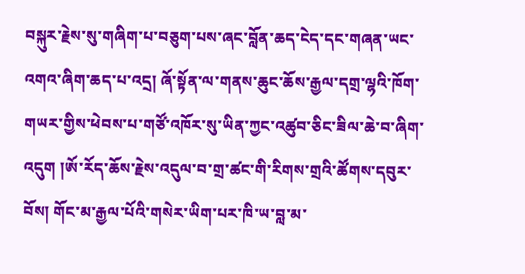བསྐུར་རྗེས་སུ་གཞིག་པ་བཅུག་པས་ཞང་བློན་ཆད་ངེད་དང་གཞན་ཡང་འགའ་ཞིག་ཆད་པ་འདྲ། ཞོ་སྟོན་ལ་གནས་ཆུང་ཆོས་རྒྱལ་དགྲ་ལྷའི་ཁོག་གཡར་གྱིས་ཕེབས་པ་གཙོ་འཁོར་སུ་ཡིན་ཀྱང་འཚུབ་ཅིང་ཟིལ་ཆེ་བ་ཞིག་འདུག །ཨོ་རོད་ཆོས་རྗེས་འདུལ་བ་གྲ་ཚང་གི་རིགས་གྲའི་ཚོགས་དབུར་བོས། གོང་མ་རྒྱལ་པོའི་གསེར་ཡིག་པར་ཁི་ཡ་བླ་མ་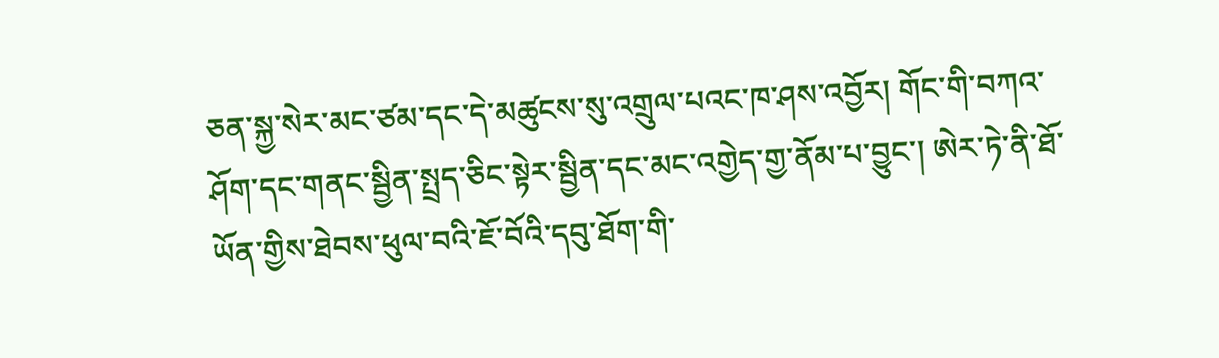ཅན་སྐྱ་སེར་མང་ཙམ་དང་དེ་མཚུངས་སུ་འགྲུལ་པའང་ཁ་ཤས་འབྱོར། གོང་གི་བཀའ་ཤོག་དང་གནང་སྦྱིན་སྤྲད་ཅིང་སྟེར་སྦྱིན་དང་མང་འགྱེད་གྱ་ནོམ་པ་བྱུང་། ཨེར་ཏེ་ནི་ཐོ་ཡོན་གྱིས་ཐེབས་ཕུལ་བའི་ཇོ་བོའི་དབུ་ཐོག་གི་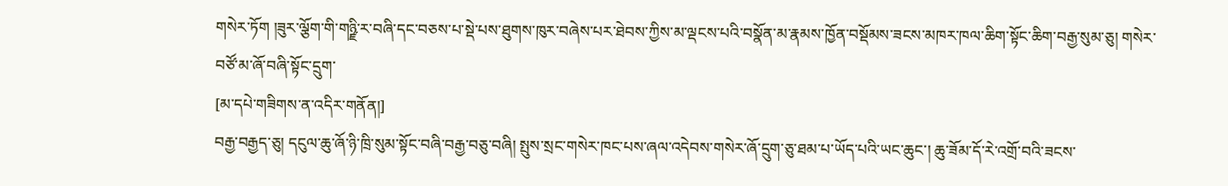གསེར་ཏོག །ཟུར་ལྕོག་གི་གཉྫི་ར་བཞི་དང་བཅས་པ་སྡེ་པས་ཐུགས་ཁུར་བཞེས་པར་ཐེབས་ཀྱིས་མ་ལྡངས་པའི་བསྣོན་མ་རྣམས་ཁྱོན་བསྡོམས་ཟངས་མཁར་ཁལ་ཆིག་སྟོང་ཆིག་བརྒྱ་སུམ་ཅུ། གསེར་བཙོ་མ་ཞོ་བཞི་སྟོང་དྲུག་
[མ་དཔེ་གཟིགས་ན་འདིར་གནོན།]
བརྒྱ་བརྒྱད་ཅུ། དངུལ་ཆུ་ཞོ་ཉི་ཁྲི་སུམ་སྟོང་བཞི་བརྒྱ་བཅུ་བཞི། སྤུས་སྲང་གསེར་ཁང་པས་ཞལ་འདེབས་གསེར་ཞོ་དྲུག་ཅུ་ཐམ་པ་ཡོད་པའི་ཡང་ཆུང་། ཆུ་ཟོམ་དོ་རེ་འགྲོ་བའི་ཟངས་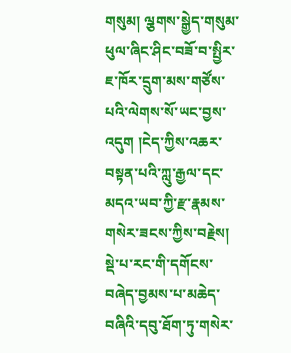གསུམ། ལྕགས་སྒྱེད་གསུམ་ཕུལ་ཞིང་ཤིང་བཟོ་བ་སྤྱིར་ཇ་ཁོར་དྲུག་མས་གཙོས་པའི་ལེགས་སོ་ཡང་བྱས་འདུག །ངེད་ཀྱིས་འཆར་བསྟན་པའི་ཀླུ་རྒྱལ་དང་མདའ་ཡབ་ཀྱི་རྫ་རྣམས་གསེར་ཟངས་ཀྱིས་བརྗེས། སྡེ་པ་རང་གི་དགོངས་བཞེད་བྱམས་པ་མཆེད་བཞིའི་དབུ་ཐོག་ཏུ་གསེར་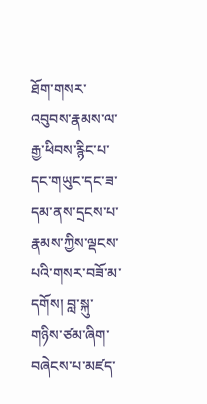ཐོག་གསར་འབུབས་རྣམས་ལ་རྒྱ་ཕིབས་རྙིང་པ་དང་གཡུང་དང་ཟ་དམ་ནས་དྲངས་པ་རྣམས་ཀྱིས་ལྡངས་པའི་གསར་བཟོ་མ་དགོས། བླ་སྐུ་གཉིས་ཙམ་ཞིག་བཞེངས་པ་མཛད་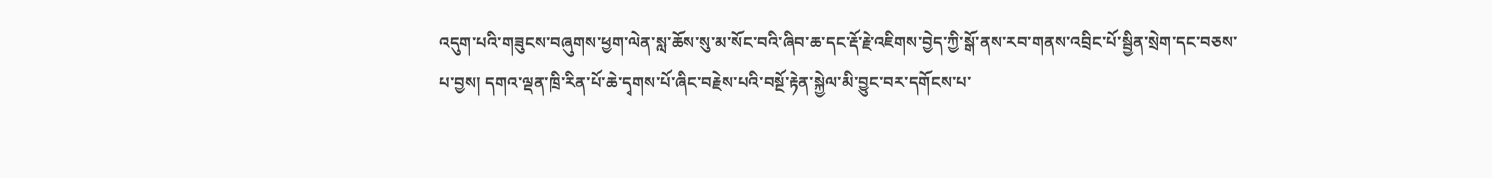འདུག་པའི་གཟུངས་བཞུགས་ཕྱག་ལེན་སླ་ཆོས་སུ་མ་སོང་བའི་ཞིབ་ཆ་དང་རྡོ་རྗེ་འཇིགས་བྱེད་ཀྱི་སྒོ་ནས་རབ་གནས་འབྲིང་པོ་སྦྱིན་སྲེག་དང་བཅས་པ་བྱས། དགའ་ལྡན་ཁྲི་རིན་པོ་ཆེ་དྭགས་པོ་ཞིང་བརྗེས་པའི་བསྔོ་རྟེན་སྐྱེལ་མི་བྱུང་བར་དགོངས་པ་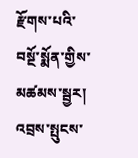རྫོགས་པའི་བསྔོ་སྨོན་གྱིས་མཚམས་སྦྱར། འབྲས་སྤུངས་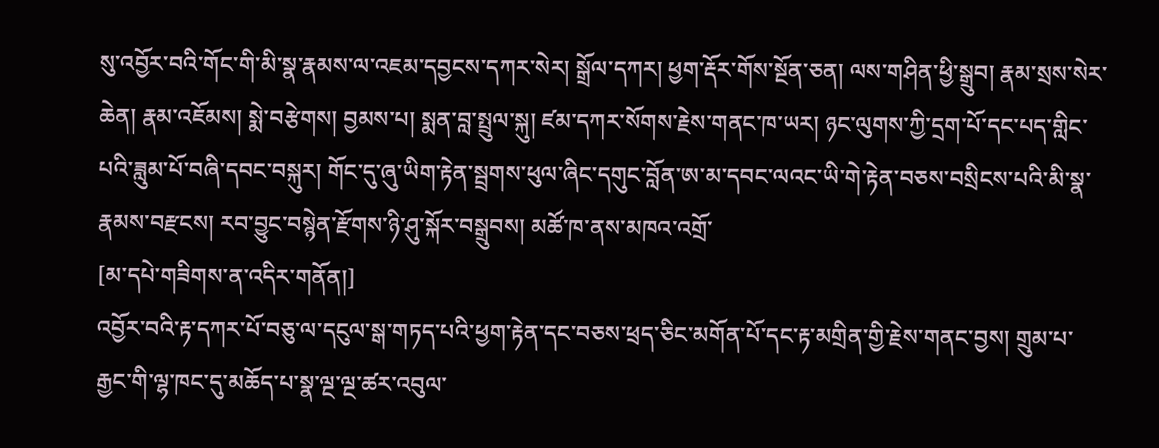སུ་འབྱོར་བའི་གོང་གི་མི་སྣ་རྣམས་ལ་འཇམ་དབྱངས་དཀར་སེར། སྒྲོལ་དཀར། ཕྱག་རྡོར་གོས་སྔོན་ཅན། ལས་གཤིན་ཕྱི་སྒྲུབ། རྣམ་སྲས་སེར་ཆེན། རྣམ་འཇོམས། སྨེ་བརྩེགས། བྱམས་པ། སྨན་བླ་སྤྲུལ་སྐུ། ཛམ་དཀར་སོགས་རྗེས་གནང་ཁ་ཡར། ཉང་ལུགས་ཀྱི་དྲག་པོ་དང་པད་གླིང་པའི་ཟླུམ་པོ་བཞི་དབང་བསྐུར། གོང་དུ་ཞུ་ཡིག་རྟེན་སྦྲགས་ཕུལ་ཞིང་དགུང་བློན་ཨ་མ་དབང་ལའང་ཡི་གེ་རྟེན་བཅས་བསྲིངས་པའི་མི་སྣ་རྣམས་བརྫངས། རབ་བྱུང་བསྙེན་རྫོགས་ཉི་ཤུ་སྐོར་བསྒྲུབས། མཚོ་ཁ་ནས་མཁའ་འགྲོ་
[མ་དཔེ་གཟིགས་ན་འདིར་གནོན།]
འབྱོར་བའི་རྟ་དཀར་པོ་བཅུ་ལ་དངུལ་སྒ་གཏད་པའི་ཕྱག་རྟེན་དང་བཅས་ཕྲད་ཅིང་མགོན་པོ་དང་རྟ་མགྲིན་གྱི་རྗེས་གནང་བྱས། གྲུམ་པ་རྒྱང་གི་ལྷ་ཁང་དུ་མཆོད་པ་སྣ་ལྔ་ལྔ་ཚར་འབུལ་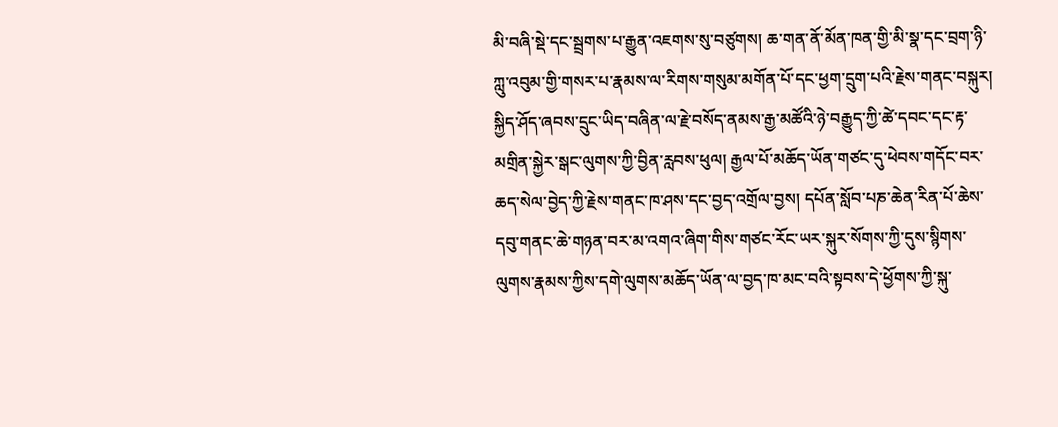མི་བཞི་སྡེ་དང་སྦྲགས་པ་རྒྱུན་འཇགས་སུ་བཙུགས། ཆ་གན་ནོ་མོན་ཁན་གྱི་མི་སྣ་དང་བྲག་ཉི་ཀླུ་འབུམ་གྱི་གསར་པ་རྣམས་ལ་རིགས་གསུམ་མགོན་པོ་དང་ཕྱག་དྲུག་པའི་རྗེས་གནང་བསྐུར། སྐྱིད་ཤོད་ཞབས་དྲུང་ཡིད་བཞིན་ལ་རྗེ་བསོད་ནམས་རྒྱ་མཚོའི་ཉེ་བརྒྱུད་ཀྱི་ཚེ་དབང་དང་རྟ་མགྲིན་སྐྱེར་སྒང་ལུགས་ཀྱི་བྱིན་རླབས་ཕུལ། རྒྱལ་པོ་མཆོད་ཡོན་གཙང་དུ་ཕེབས་གདོང་བར་ཆད་སེལ་བྱེད་ཀྱི་རྗེས་གནང་ཁ་ཤས་དང་བྱད་འགྲོལ་བྱས། དཔོན་སློབ་པཎ་ཆེན་རིན་པོ་ཆེས་དབུ་གནང་ཆེ་གཉན་བར་མ་འགའ་ཞིག་གིས་གཙང་རོང་ཡར་སྐུར་སོགས་ཀྱི་དུས་སྙིགས་ལུགས་རྣམས་ཀྱིས་དགེ་ལུགས་མཆོད་ཡོན་ལ་བྱད་ཁ་མང་བའི་སྟབས་དེ་ཕྱོགས་ཀྱི་སྐུ་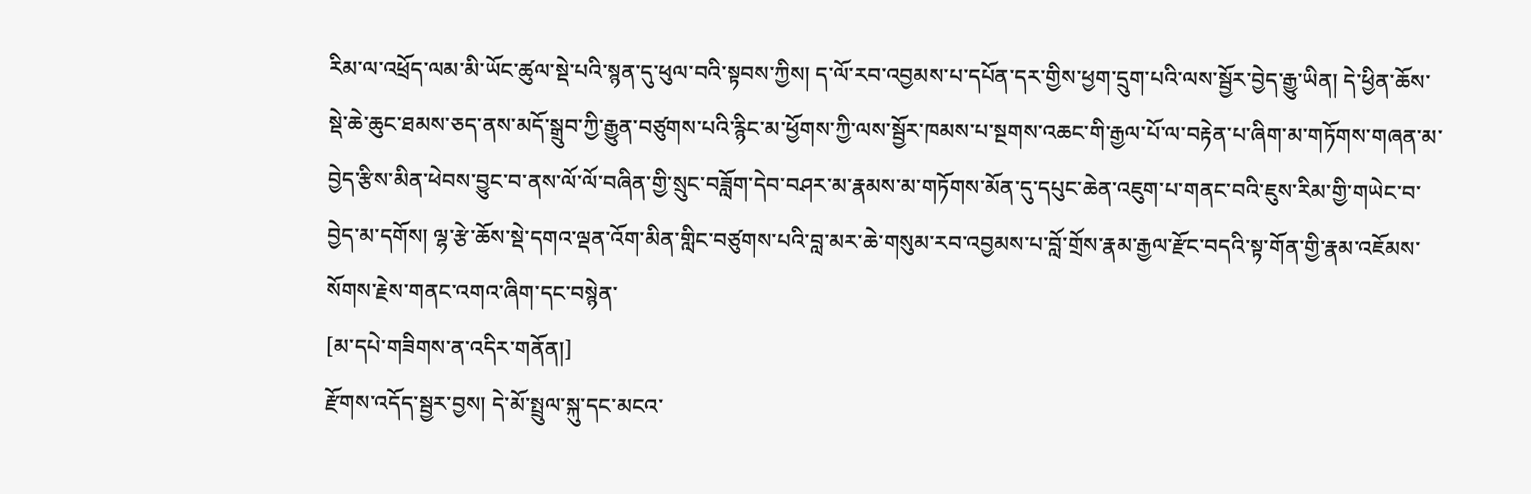རིམ་ལ་འཕྲོད་ལམ་མི་ཡོང་ཚུལ་སྡེ་པའི་སྙན་དུ་ཕུལ་བའི་སྟབས་ཀྱིས། ད་ལོ་རབ་འབྱམས་པ་དཔོན་དར་གྱིས་ཕྱག་དྲུག་པའི་ལས་སྦྱོར་བྱེད་རྒྱུ་ཡིན། དེ་ཕྱིན་ཆོས་སྡེ་ཆེ་ཆུང་ཐམས་ཅད་ནས་མདོ་སྒྲུབ་ཀྱི་རྒྱུན་བཙུགས་པའི་རྙིང་མ་ཕྱོགས་ཀྱི་ལས་སྦྱོར་ཁམས་པ་སྔགས་འཆང་གི་རྒྱལ་པོ་ལ་བརྟེན་པ་ཞིག་མ་གཏོགས་གཞན་མ་བྱེད་རྩིས་མིན་ཕེབས་བྱུང་བ་ནས་ལོ་ལོ་བཞིན་གྱི་སྲུང་བཟློག་དེབ་བཤར་མ་རྣམས་མ་གཏོགས་མོན་དུ་དཔུང་ཆེན་འཇུག་པ་གནང་བའི་ཇུས་རིམ་གྱི་གཡེང་བ་བྱེད་མ་དགོས། ལྷ་རྩེ་ཆོས་སྡེ་དགའ་ལྡན་འོག་མིན་གླིང་བཙུགས་པའི་བླ་མར་ཆེ་གསུམ་རབ་འབྱམས་པ་བློ་གྲོས་རྣམ་རྒྱལ་རྫོང་བདའི་སྟ་གོན་གྱི་རྣམ་འཇོམས་སོགས་རྗེས་གནང་འགའ་ཞིག་དང་བསྙེན་
[མ་དཔེ་གཟིགས་ན་འདིར་གནོན།]
རྫོགས་འདོད་སྦྱར་བྱས། དེ་མོ་སྤྲུལ་སྐུ་དང་མངའ་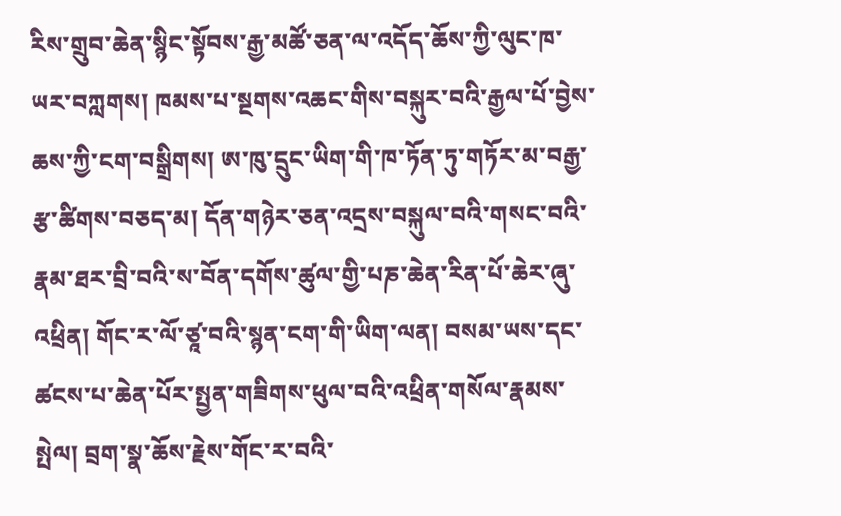རིས་གྲུབ་ཆེན་སྙིང་སྟོབས་རྒྱ་མཚོ་ཅན་ལ་འདོད་ཆོས་ཀྱི་ལུང་ཁ་ཡར་བཀླགས། ཁམས་པ་སྔགས་འཆང་གིས་བསྐུར་བའི་རྒྱལ་པོ་བྱེས་ཆས་ཀྱི་ངག་བསྒྲིགས། ཨ་ཁུ་དྲུང་ཡིག་གི་ཁ་ཏོན་ཏུ་གཏོར་མ་བརྒྱ་རྩ་ཚིགས་བཅད་མ། དོན་གཉེར་ཅན་འདྲས་བསྐུལ་བའི་གསང་བའི་རྣམ་ཐར་བྲི་བའི་ས་བོན་དགོས་ཚུལ་གྱི་པཎ་ཆེན་རིན་པོ་ཆེར་ཞུ་འཕྲིན། གོང་ར་ལོ་ཙཱ་བའི་སྙན་ངག་གི་ཡིག་ལན། བསམ་ཡས་དང་ཚངས་པ་ཆེན་པོར་སྤྱན་གཟིགས་ཕུལ་བའི་འཕྲིན་གསོལ་རྣམས་སྤེལ། བྲག་སྣ་ཆོས་རྗེས་གོང་ར་བའི་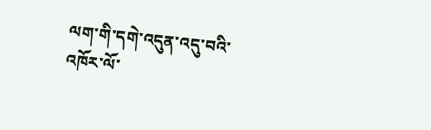ལག་གི་དགེ་འདུན་འདུ་བའི་འཁོར་ལོ་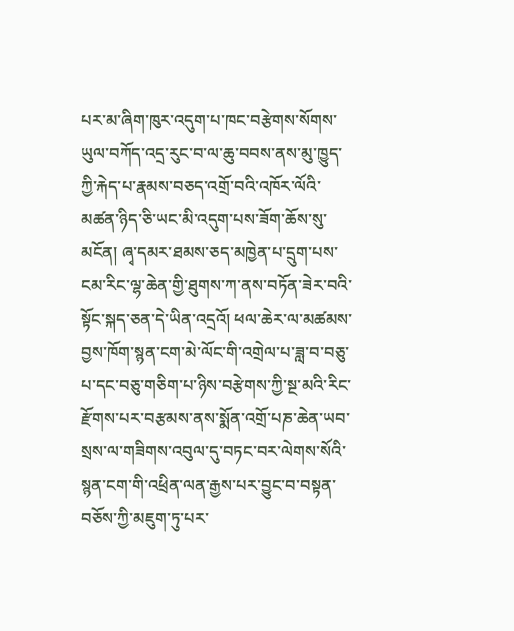པར་མ་ཞིག་ཁུར་འདུག་པ་ཁང་བརྩེགས་སོགས་ཡུལ་བཀོད་འདྲ་རུང་བ་ལ་ཆུ་བབས་ནས་མུ་ཁྱུད་ཀྱི་རྐེད་པ་རྣམས་བཅད་འགྲོ་བའི་འཁོར་ལོའི་མཚན་ཉིད་ཅི་ཡང་མི་འདུག་པས་ཟོག་ཆོས་སུ་མངོན། ཞྭ་དམར་ཐམས་ཅད་མཁྱེན་པ་དྲུག་པས་ངམ་རིང་ལྷ་ཆེན་གྱི་ཐུགས་ཀ་ནས་བཏོན་ཟེར་བའི་སྟོང་སྐད་ཅན་དེ་ཡིན་འདྲའོ། ཕལ་ཆེར་ལ་མཚམས་བྱས་ཁོག་སྙན་ངག་མེ་ལོང་གི་འགྲེལ་པ་ཟླ་བ་བཅུ་པ་དང་བཅུ་གཅིག་པ་ཉིས་བརྩེགས་ཀྱི་སྔ་མའི་རིང་རྫོགས་པར་བརྩམས་ནས་སྨོན་འགྲོ་པཎ་ཆེན་ཡབ་སྲས་ལ་གཟིགས་འབུལ་དུ་བཏང་བར་ལེགས་སོའི་སྙན་ངག་གི་འཕྲིན་ལན་རྒྱས་པར་བྱུང་བ་བསྟན་བཅོས་ཀྱི་མཇུག་ཏུ་པར་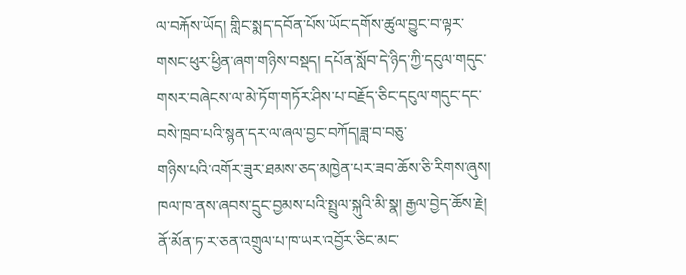ལ་བརྐོས་ཡོད། གླིང་སྨད་དབོན་པོས་ཡོང་དགོས་ཚུལ་བྱུང་བ་ལྟར་གསང་ཕུར་ཕྱིན་ཞག་གཉིས་བསྡད། དཔོན་སློབ་དེ་ཉིད་ཀྱི་དངུལ་གདུང་གསར་བཞེངས་ལ་མེ་ཏོག་གཏོར་ཤིས་པ་བརྗོད་ཅིང་དངུལ་གདུང་དང་བསེ་ཁྲབ་པའི་སྙན་དར་ལ་ཞལ་བྱང་བཀོད།ཟླ་བ་བཅུ་
གཉིས་པའི་འགོར་ཟུར་ཐམས་ཅད་མཁྱེན་པར་ཟབ་ཆོས་ཅི་རིགས་ཞུས། ཁལ་ཁ་ནས་ཞབས་དྲུང་བྱམས་པའི་སྤྲུལ་སྐུའི་མི་སྣ། རྒྱལ་བྱེད་ཆོས་རྗེ། ནོ་མོན་ཏ་ར་ཅན་འགྲུལ་པ་ཁ་ཡར་འབྱོར་ཅིང་མང་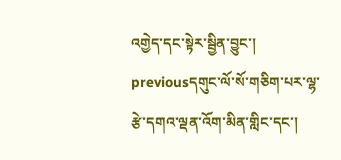འགྱེད་དང་སྟེར་སྦྱིན་བྱུང་།
previousདགུང་ལོ་སོ་གཅིག་པར་ལྷ་རྩེ་དགའ་ལྡན་འོག་མིན་གླིང་དང་།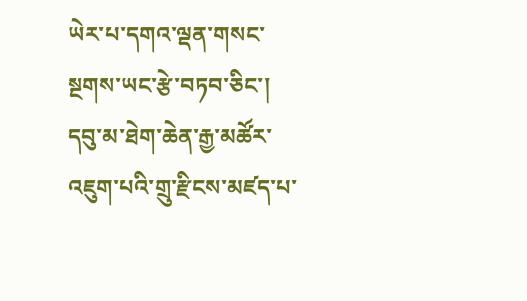ཡེར་པ་དགའ་ལྡན་གསང་སྔགས་ཡང་རྩེ་བཏབ་ཅིང་། དབུ་མ་ཐེག་ཆེན་རྒྱ་མཚོར་འཇུག་པའི་གྲུ་རྫིངས་མཛད་པ་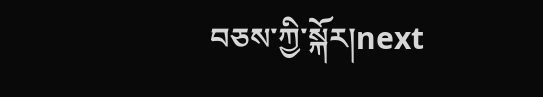བཅས་ཀྱི་སྐོར།next